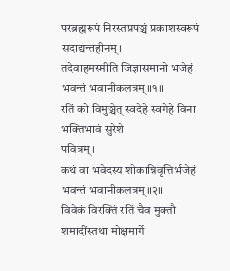परब्रह्मरूपं निरस्तप्रपञ्चं प्रकाशस्वरूपं सदाद्यन्तहीनम्।
तदेवाहमस्मीति जिज्ञासमानो भजेहं भवन्तं भवानीकलत्रम्॥१॥
रतिं को विमुञ्चेत् स्वदेहे स्वगेहे विना भक्तिभावं सुरेशे
पवित्रम्।
कथं वा भवेदस्य शोकान्निवृत्तिर्भजेहं भवन्तं भवानीकलत्रम्॥२॥
विवेकं विरक्तिं रतिं चैव मुक्तौ शमादींस्तथा मोक्षमार्गे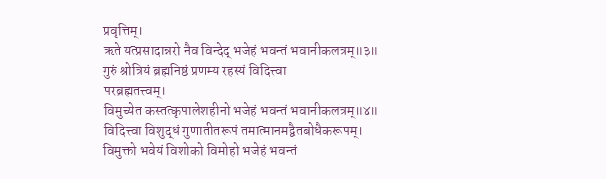प्रवृत्तिम्।
ऋते यत्प्रसादान्नरो नैव विन्देद् भजेहं भवन्तं भवानीकलत्रम्॥३॥
गुरुं श्रोत्रियं ब्रह्मनिष्ठं प्रणम्य रहस्यं विदित्त्वा
परब्रह्मतत्त्वम्।
विमुच्येत कस्तत्कृपालेशहीनो भजेहं भवन्तं भवानीकलत्रम्॥४॥
विदित्त्वा विशुद्धं गुणातीतरूपं तमात्मानमद्वैतबोधैकरूपम्।
विमुक्तो भवेयं विशोको विमोहो भजेहं भवन्तं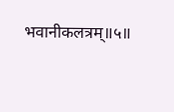भवानीकलत्रम्॥५॥